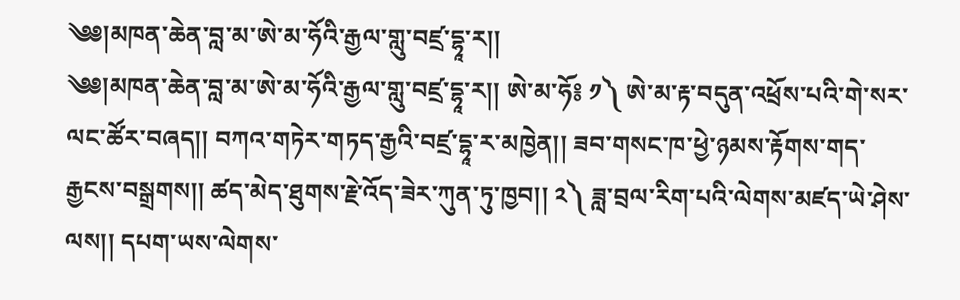༄༅།མཁན་ཆེན་བླ་མ་ཨེ་མ་ཧོའི་རྒྱལ་གླུ་བཛྲ་དྷཱ་ར།།
༄༅།མཁན་ཆེན་བླ་མ་ཨེ་མ་ཧོའི་རྒྱལ་གླུ་བཛྲ་དྷཱ་ར།། ཨེ་མ་ཧོ༔ ༡༽ ཨེ་མ་རྟ་བདུན་འཕྲོས་པའི་གེ་སར་ལང་ཚོར་བཞད།། བཀའ་གཏེར་གཏད་རྒྱའི་བཛྲ་དྷཱ་ར་མཁྱེན།། ཟབ་གསང་ཁ་ཕྱེ་ཉམས་རྟོགས་གད་རྒྱངས་བསྒྲགས།། ཚད་མེད་ཐུགས་རྗེ་འོད་ཟེར་ཀུན་ཏུ་ཁྱབ།། ༢༽ ཟླ་བྲལ་རིག་པའི་ལེགས་མཛད་ཡེ་ཤེས་ལས།། དཔག་ཡས་ལེགས་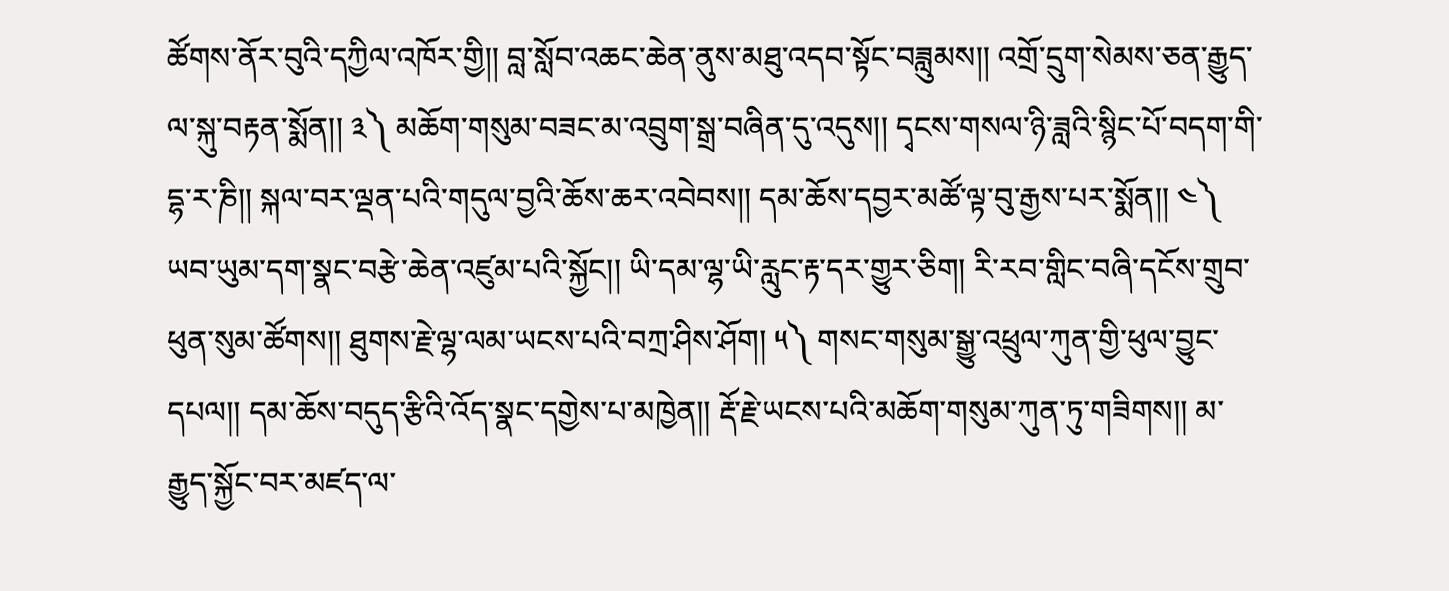ཚོགས་ནོར་བུའི་དཀྱིལ་འཁོར་གྱི།། བླ་སློབ་འཆང་ཆེན་ནུས་མཐུ་འདབ་སྟོང་བཟླུམས།། འགྲོ་དྲུག་སེམས་ཅན་རྒྱུད་ལ་སྐུ་བརྟན་སྨོན།། ༣༽ མཆོག་གསུམ་བཟང་མ་འབྲུག་སྒྲ་བཞིན་དུ་འདུས།། དྭངས་གསལ་ཉི་ཟླའི་སྙིང་པོ་བདག་གི་དྷ་ར་ཎི།། སྐལ་བར་ལྡན་པའི་གདུལ་བྱའི་ཆོས་ཆར་འབེབས།། དམ་ཆོས་དབྱར་མཚོ་ལྟ་བུ་རྒྱས་པར་སྨོན།། ༤༽ ཡབ་ཡུམ་དག་སྣང་བརྩེ་ཆེན་འཛུམ་པའི་སྐྱོང།། ཡི་དམ་ལྷ་ཡི་རླུང་རྟ་དར་གྱུར་ཅིག། རི་རབ་གླིང་བཞི་དངོས་གྲུབ་ཕུན་སུམ་ཚོགས།། ཐུགས་རྗེ་ལྷ་ལམ་ཡངས་པའི་བཀྲ་ཤིས་ཤོག། ༥༽ གསང་གསུམ་སྒྱུ་འཕྲུལ་ཀུན་གྱི་ཕུལ་བྱུང་དཔལ།། དམ་ཆོས་བདུད་རྩིའི་འོད་སྣང་དགྱེས་པ་མཁྱེན།། རྡོ་རྗེ་ཡངས་པའི་མཆོག་གསུམ་ཀུན་ཏུ་གཟིགས།། མ་རྒྱུད་སྐྱོང་བར་མཛད་ལ་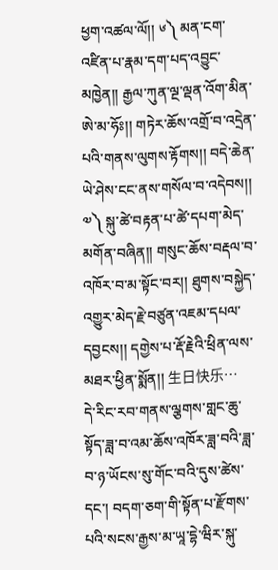ཕྱག་འཚལ་ལོ།། ༦༽ མན་ངག་འཛིན་པ་རྣམ་དག་པད་འབྱུང་མཁྱེན།། རྒྱལ་ཀུན་ལྔ་ལྡན་འོག་མིན་ཨེ་མ་ཧོཿ།། གཏེར་ཆོས་འགྲོ་བ་འདྲེན་པའི་གནས་ལུགས་རྟོགས།། བདེ་ཆེན་ཡེ་ཤེས་ངང་ནས་གསོལ་བ་འདེབས།། ༧༽ སྐུ་ཚེ་བརྟན་པ་ཚེ་དཔག་མེད་མགོན་བཞིན།། གསུང་ཆོས་བརྡལ་བ་འཁོར་བ་མ་སྟོང་བར།། ཐུགས་བསྐྱེད་འགྱུར་མེད་རྗེ་བཙུན་འཇམ་དཔལ་དབྱངས།། དགྱེས་པ་རྡོ་རྗེའི་ཕྲིན་ལས་མཐར་ཕྱིན་སྨོན།། 生日快乐…
དེ་རིང་རབ་གནས་ལྕགས་གླང་ཆུ་སྟོད་ཟླ་བ་འམ་ཆོས་འཁོར་ཟླ་བའི་ཟླ་བ་ཉ་ཡོངས་སུ་གོང་བའི་དུས་ཚེས་དང་། བདག་ཅག་གི་སྟོན་པ་རྫོགས་པའི་སངས་རྒྱས་མ་ཡཱ་དྷེ་ཝིར་སྐུ་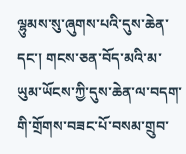ལྷུམས་སུ་ཞུགས་པའི་དུས་ཆེན་དང་། གངས་ཅན་བོད་མའི་མ་ཡུམ་ཡོངས་ཀྱི་དུས་ཆེན་ལ་བདག་གི་གྲོགས་བཟང་པོ་བསམ་གྲུབ་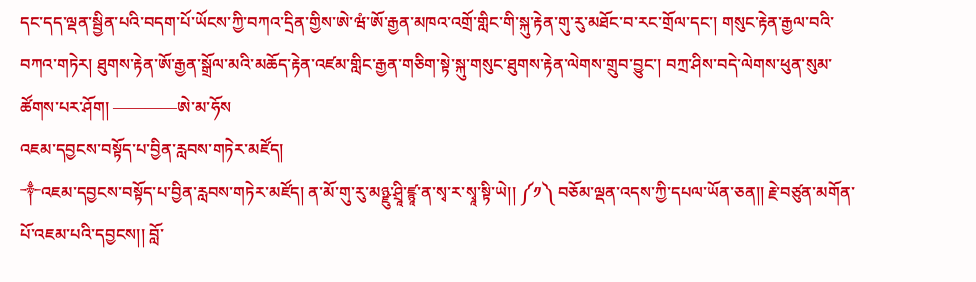དང་དད་ལྡན་སྦྱིན་པའི་བདག་པོ་ཡོངས་ཀྱི་བཀའ་དྲིན་གྱིས་ཨེ་ཝཾ་ཨོ་རྒྱན་མཁའ་འགྲོ་གླིང་གི་སྐུ་རྟེན་གུ་རུ་མཐོང་བ་རང་གྲོལ་དང་། གསུང་རྟེན་རྒྱལ་བའི་བཀའ་གཏེར། ཐུགས་རྟེན་ཨོ་རྒྱན་སྒྲོལ་མའི་མཆོད་རྟེན་འཛམ་གླིང་རྒྱན་གཅིག་སྟེ་སྐུ་གསུང་ཐུགས་རྟེན་ལེགས་གྲུབ་བྱུང་། བཀྲ་ཤིས་བདེ་ལེགས་ཕུན་སུམ་ཚོགས་པར་ཤོག། ————ཨེ་མ་ཧོས
འཇམ་དབྱངས་བསྟོད་པ་བྱིན་རླབས་གཏེར་མཛོད།
༒འཇམ་དབྱངས་བསྟོད་པ་བྱིན་རླབས་གཏེར་མཛོད། ན་མོ་གུ་རུ་མཉྫུ་ཤྲཱི་ཛྙཱ་ན་སྭ་ར་སྭཱ་སྟི་ཡེ།། ༼༡༽ བཅོམ་ལྡན་འདས་ཀྱི་དཔལ་ཡོན་ཅན།། རྗེ་བཙུན་མགོན་པོ་འཇམ་པའི་དབྱངས།། བློ་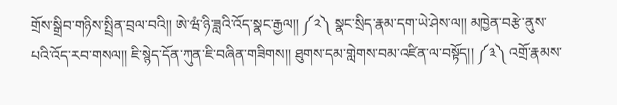གྲོས་སྒྲིབ་གཉིས་སྤྲིན་བྲལ་བའི།། ཨེ་ཝཾ་ཉི་ཟླའི་འོད་སྣང་རྒྱལ།། ༼༢༽ སྣང་སྲིད་རྣམ་དག་ཡེ་ཤེས་ལ།། མཁྱེན་བརྩེ་ནུས་པའི་འོད་རབ་གསལ།། ཇི་སྙེད་དོན་ཀུན་ཇི་བཞིན་གཟིགས།། ཐུགས་དམ་གླེགས་བམ་འཛིན་ལ་བསྟོད།། ༼༣༽ འགྲོ་རྣམས་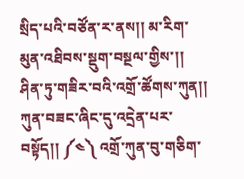སྲིད་པའི་བཙོན་ར་ནས།། མ་རིག་མུན་འཐིབས་སྡུག་བསྔལ་གྱིས་།། ཤིན་ཏུ་གཟིར་བའི་འགྲོ་ཚོགས་ཀུན།། ཀུན་བཟང་ཞིང་དུ་འདྲེན་པར་བསྟོད།། ༼༤༽ འགྲོ་ཀུན་བུ་གཅིག་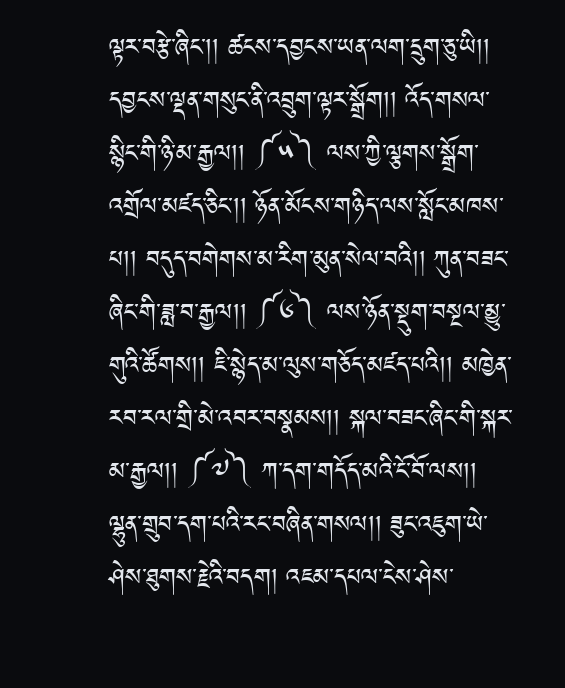ལྟར་བརྩེ་ཞིང་།། ཚངས་དབྱངས་ཡན་ལག་དྲུག་ཅུ་ཡི།། དབྱངས་ལྡན་གསུང་ནི་འབྲུག་ལྟར་སྒྲོག།། འོད་གསལ་སྙིང་གི་ཉི་མ་རྒྱལ།། ༼༥༽ ལས་ཀྱི་ལྕགས་སྒྲོག་འགྲོལ་མཛད་ཅིང་།། ཉོན་མོངས་གཉིད་ལས་སློང་མཁས་པ།། བདུད་བགེགས་མ་རིག་མུན་སེལ་བའི།། ཀུན་བཟང་ཞིང་གི་ཟླ་བ་རྒྱལ།། ༼༦༽ ལས་ཉོན་སྡུག་བསྔལ་མྱུ་གུའི་ཚོགས།། ཇི་སྙེད་མ་ལུས་གཅོད་མཛད་པའི།། མཁྱེན་རབ་རལ་གྲི་མེ་འབར་བསྣམས།། སྐལ་བཟང་ཞིང་གི་སྐར་མ་རྒྱལ།། ༼༧༽ ཀ་དག་གདོད་མའི་ངོ་བོ་ལས།། ལྷུན་གྲུབ་དག་པའི་རང་བཞིན་གསལ།། ཟུང་འཇུག་ཡེ་ཤེས་ཐུགས་རྗེའི་བདག། འཇམ་དཔལ་ངེས་ཤེས་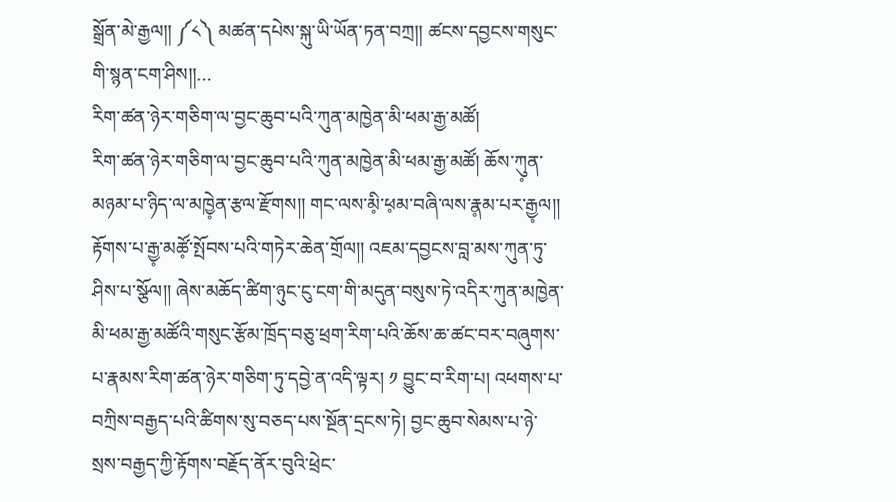སྒྲོན་མེ་རྒྱལ།། ༼༨༽ མཚན་དཔེས་སྐུ་ཡི་ཡོན་ཏན་བཀྲ།། ཚངས་དབྱངས་གསུང་གི་སྙན་ངག་ཤིས།།…
རིག་ཚན་ཉེར་གཅིག་ལ་བྱང་ཆུབ་པའི་ཀུན་མཁྱེན་མི་ཕམ་རྒྱ་མཚོ།
རིག་ཚན་ཉེར་གཅིག་ལ་བྱང་ཆུབ་པའི་ཀུན་མཁྱེན་མི་ཕམ་རྒྱ་མཚོ། ཆོས་ཀུ༷ན་མཉམ་པ་ཉིད་ལ་མཁྱེ༷ན་རྩལ་རྫོགས།། གང་ལས་མི༷་ཕ༷མ་བཞི་ལས་རྣ༷མ་པར་རྒྱ༷ལ།། རྟོགས་པ་རྒྱ༷་མཚོ༷་སྤོབས་པའི་གཏེར་ཆེན་གྲོལ།། འཇམ་དབྱངས་བླ་མས་ཀུན་ཏུ་ཤིས་པ་སྩོལ།། ཞེས་མཆོད་ཚིག་ཉུང་ངུ་ངག་གི་མདུན་བསུས་ཏེ་འདིར་ཀུན་མཁྱེན་མི་ཕམ་རྒྱ་མཚོའི་གསུང་རྩོམ་ཁྲོད་བཅུ་ཕྲག་རིག་པའི་ཆོས་ཆ་ཚང་བར་བཞུགས་པ་རྣམས་རིག་ཚན་ཉེར་གཅིག་ཏུ་དབྱེ་ན་འདི་ལྟར། ༡ བྱུང་བ་རིག་པ། འཕགས་པ་བཀྲིས་བརྒྱད་པའི་ཚིགས་སུ་བཅད་པས་སྔོན་དྲངས་ཏེ། བྱང་ཆུབ་སེམས་པ་ཉེ་སྲས་བརྒྱད་ཀྱི་རྟོགས་བརྗོད་ནོར་བུའི་ཕྲེང་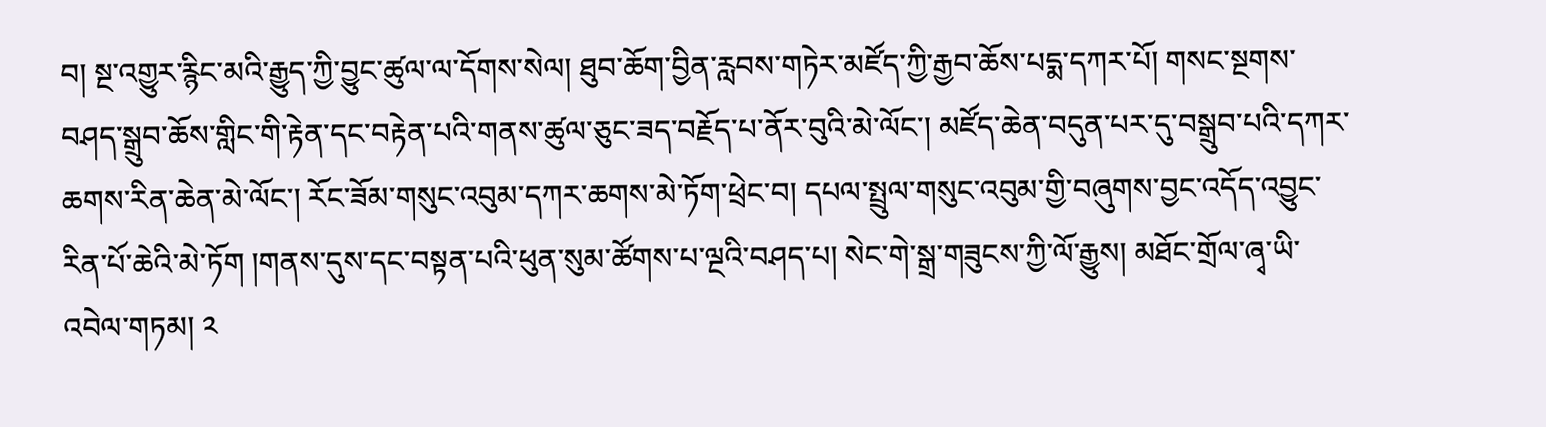བ། སྔ་འགྱུར་རྙིང་མའི་རྒྱུད་ཀྱི་བྱུང་ཚུལ་ལ་དོགས་སེལ། ཐུབ་ཆོག་བྱིན་རླབས་གཏེར་མཛོད་ཀྱི་རྒྱབ་ཆོས་པདྨ་དཀར་པོ། གསང་སྔགས་བཤད་སྒྲུབ་ཆོས་གླིང་གི་རྟེན་དང་བརྟེན་པའི་གནས་ཚུལ་ཅུང་ཟད་བརྗོད་པ་ནོར་བུའི་མེ་ལོང་། མཛོད་ཆེན་བདུན་པར་དུ་བསྒྲུབ་པའི་དཀར་ཆགས་རིན་ཆེན་མེ་ལོང་། རོང་ཟོམ་གསུང་འབུམ་དཀར་ཆགས་མེ་ཏོག་ཕྲེང་བ། དཔལ་སྤྲུལ་གསུང་འབུམ་གྱི་བཞུགས་བྱང་འདོད་འབྱུང་རིན་པོ་ཆེའི་མེ་ཏོག །གནས་དུས་དང་བསྟན་པའི་ཕུན་སུམ་ཚོགས་པ་ལྔའི་བཤད་པ། སེང་གེ་སྒྲ་གཟུངས་ཀྱི་ལོ་རྒྱུས། མཐོང་གྲོལ་ཞྭ་ཡི་འབེལ་གཏམ། ༢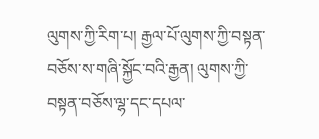ལུགས་ཀྱི་རིག་པ། རྒྱལ་པོ་ལུགས་ཀྱི་བསྟན་བཅོས་ས་གཞི་སྐྱོང་བའི་རྒྱན། ལུགས་ཀྱི་བསྟན་བཅོས་ལྷ་དང་དཔལ་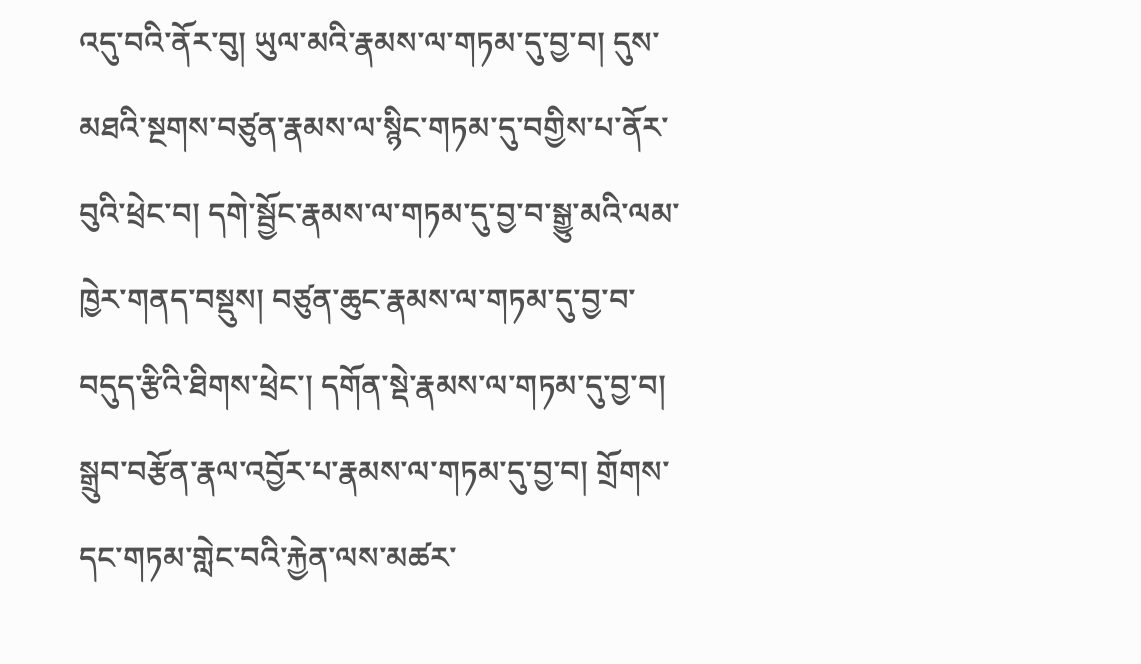འདུ་བའི་ནོར་བུ། ཡུལ་མའི་རྣམས་ལ་གཏམ་དུ་བྱ་བ། དུས་མཐའི་སྔགས་བཙུན་རྣམས་ལ་སྙིང་གཏམ་དུ་བགྱིས་པ་ནོར་བུའི་ཕྲེང་བ། དགེ་སྦྱོང་རྣམས་ལ་གཏམ་དུ་བྱ་བ་སྒྱུ་མའི་ལམ་ཁྱེར་གནད་བསྡུས། བཙུན་ཆུང་རྣམས་ལ་གཏམ་དུ་བྱ་བ་བདུད་རྩིའི་ཐིགས་ཕྲེང་། དགོན་སྡེ་རྣམས་ལ་གཏམ་དུ་བྱ་བ། སྒྲུབ་བརྩོན་རྣལ་འབྱོར་པ་རྣམས་ལ་གཏམ་དུ་བྱ་བ། གྲོགས་དང་གཏམ་གླེང་བའི་རྐྱེན་ལས་མཚར་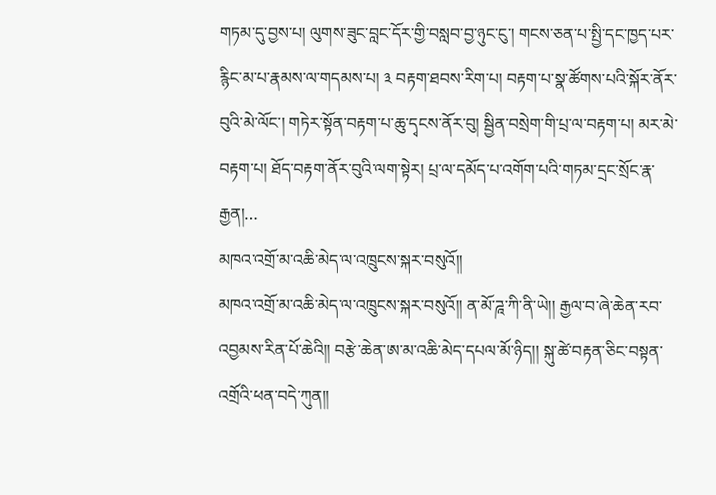གཏམ་དུ་བྱས་པ། ལུགས་ཟུང་བླང་དོར་གྱི་བསླབ་བྱ་ཉུང་ངུ་། གངས་ཅན་པ་སྤྱི་དང་ཁྱད་པར་རྙིང་མ་པ་རྣམས་ལ་གདམས་པ། ༣ བརྟག་ཐབས་རིག་པ། བརྟག་པ་སྣ་ཚོགས་པའི་སྐོར་ནོར་བུའི་མེ་ལོང་། གཏེར་སྟོན་བརྟག་པ་ཆུ་དྭངས་ནོར་བུ། སྦྱིན་བསྲེག་གི་པྲ་ལ་བརྟག་པ། མར་མེ་བརྟག་པ། ཐོད་བརྟག་ནོར་བུའི་ལག་སྟེར། པྲ་ལ་དམོད་པ་འགོག་པའི་གཏམ་དྲང་སྲོང་རྣ་རྒྱན།…
མཁའ་འགྲོ་མ་འཆི་མེད་ལ་འཁྲུངས་སྐར་བསུའོ།།
མཁའ་འགྲོ་མ་འཆི་མེད་ལ་འཁྲུངས་སྐར་བསུའོ།། ན་མོ་ཌཱ་ཀི་ནི་ཡེ།། རྒྱལ་བ་ཞེ་ཆེན་རབ་འབྱམས་རིན་པོ་ཆེའི།། བརྩེ་ཆེན་ཨ་མ་འཆི་མེད་དཔལ་མོ་ཉིད།། སྐུ་ཚེ་བརྟན་ཅིང་བསྟན་འགྲོའི་ཕན་བདེ་ཀུན།།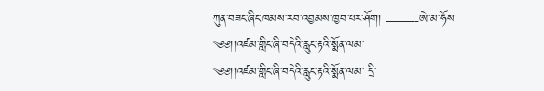ཀུན་བཟང་ཞིང་ཁམས་རབ་འབྱམས་ཁྱབ་པར་ཤོག། ——-ཨེ་མ་ཧོས
༄༅།།འཛམ་གླིང་ཞི་བདེའི་རླུང་རྟའི་སྨོན་ལམ་
༄༅།།འཛམ་གླིང་ཞི་བདེའི་རླུང་རྟའི་སྨོན་ལམ་ དྲི་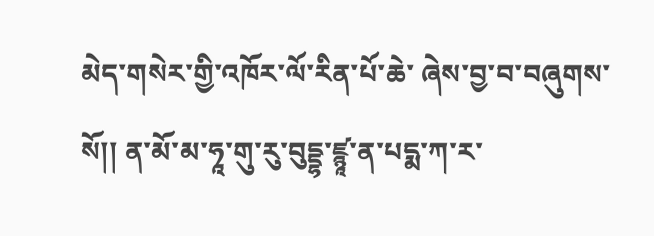མེད་གསེར་གྱི་འཁོར་ལོ་རིན་པོ་ཆེ་ ཞེས་བྱ་བ་བཞུགས་སོ།། ན་མོ་མ་ཧཱ་གུ་རུ་བུདྡྷ་ཛྙཱ་ན་པདྨ་ཀ་ར་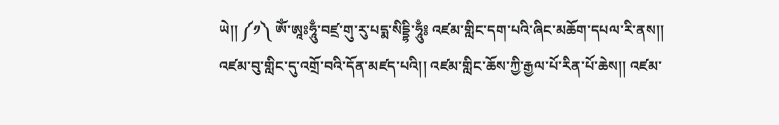ཡེ།། ༼༡༽ ཨོཾ་ཨཱཿཧཱུྃ་བཛྲ་གུ་རུ་པདྨ་སིདྡྷི་ཧཱུྃ༔ འཛམ་གླིང་དག་པའི་ཞིང་མཆོག་དཔལ་རི་ནས།། འཛམ་བུ་གླིང་དུ་འགྲོ་བའི་དོན་མཛད་པའི།། འཛམ་གླིང་ཆོས་ཀྱི་རྒྱལ་པོ་རིན་པོ་ཆེས།། འཛམ་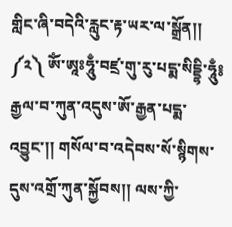གླིང་ཞི་བདེའི་རླུང་རྟ་ཡར་ལ་སྒྲོན།། ༼༢༽ ཨོཾ་ཨཱཿཧཱུྃ་བཛྲ་གུ་རུ་པདྨ་སིདྡྷི་ཧཱུྃ༔ རྒྱལ་བ་ཀུན་འདུས་ཨོ་རྒྱན་པདྨ་འབྱུང་།། གསོལ་བ་འདེབས་སོ་སྙིགས་དུས་འགྲོ་ཀུན་སྐྱོབས།། ལས་ཀྱི་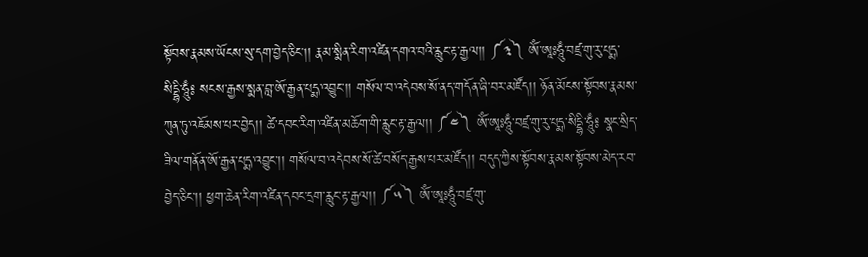སྟོབས་རྣམས་ཡོངས་སུ་དག་བྱེད་ཅིང།། རྣམ་སྨིན་རིག་འཛིན་དགའ་བའི་རླུང་རྟ་རྒྱལ།། ༼༣༽ ཨོཾ་ཨཱཿཧཱུྃ་བཛྲ་གུ་རུ་པདྨ་སིདྡྷི་ཧཱུྃ༔ སངས་རྒྱས་སྨན་བླ་ཨོ་རྒྱན་པདྨ་འབྱུང་།། གསོལ་བ་འདེབས་སོ་ནད་གདོན་ཞི་བར་མཛོད།། ཉོན་མོངས་སྟོབས་རྣམས་ཀུན་ཏུ་འཇོམས་པར་བྱེད།། ཚེ་དབང་རིག་འཛིན་མཆོག་གི་རླུང་རྟ་རྒྱལ།། ༼༤༽ ཨོཾ་ཨཱཿཧཱུྃ་བཛྲ་གུ་རུ་པདྨ་སིདྡྷི་ཧཱུྃ༔ སྣང་སྲིད་ཟིལ་གནོན་ཨོ་རྒྱན་པདྨ་འབྱུང་།། གསོལ་བ་འདེབས་སོ་ཚེ་བསོད་རྒྱས་པར་མཛོད།། བདུད་ཀྱིས་སྟོབས་རྣམས་སྟོབས་མེད་རབ་བྱེད་ཅིང་།། ཕྱག་ཆེན་རིག་འཛིན་དབང་དྲག་རླུང་རྟ་རྒྱལ།། ༼༥༽ ཨོཾ་ཨཱཿཧཱུྃ་བཛྲ་གུ་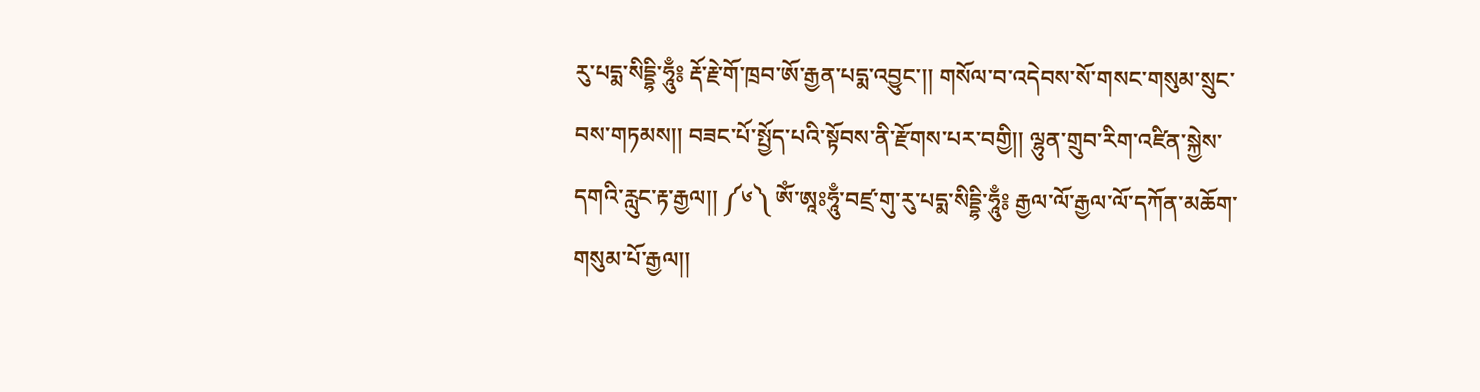རུ་པདྨ་སིདྡྷི་ཧཱུྃ༔ རྡོ་རྗེ་གོ་ཁྲབ་ཨོ་རྒྱན་པདྨ་འབྱུང་།། གསོལ་བ་འདེབས་སོ་གསང་གསུམ་སྲུང་བས་གཏམས།། བཟང་པོ་སྤྱོད་པའི་སྟོབས་ནི་རྫོགས་པར་བགྱི།། ལྷུན་གྲུབ་རིག་འཛིན་སྐྱེས་དགའི་རླུང་རྟ་རྒྱལ།། ༼༦༽ ཨོཾ་ཨཱཿཧཱུྃ་བཛྲ་གུ་རུ་པདྨ་སིདྡྷི་ཧཱུྃ༔ རྒྱལ་ལོ་རྒྱལ་ལོ་དཀོན་མཆོག་གསུམ་པོ་རྒྱལ།།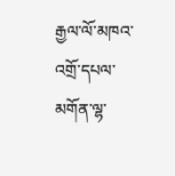རྒྱལ་ལོ་མཁའ་འགྲོ་དཔལ་མགོན་ལྷ་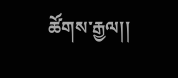ཚོགས་རྒྱལ།།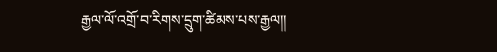རྒྱལ་ལོ་འགྲོ་བ་རིགས་དྲུག་ཚིམས་པས་རྒྱལ།།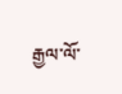རྒྱལ་ལོ་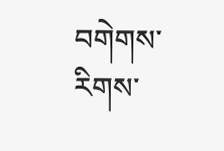བགེགས་རིགས་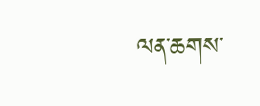ལན་ཆགས་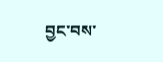བྱང་བས་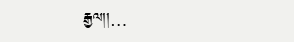རྒྱལ།།…